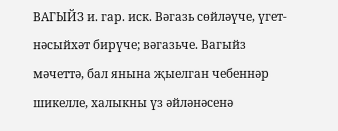ВАГЫЙЗ и. гар. иск. Вәгазь сөйләүче, үгет-нәсыйхәт бирүче; вәгазьче. Вагыйз мәчеттә, бал янына җыелган чебеннәр шикелле, халыкны үз әйләнәсенә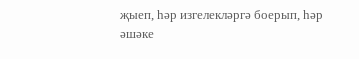җыеп, һәр изгелекләргә боерып, һәр әшәке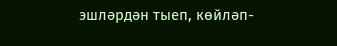эшләрдән тыеп, көйләп-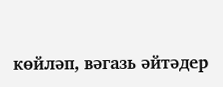көйләп, вәгазь әйтәдер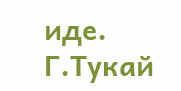иде. Г.Тукай